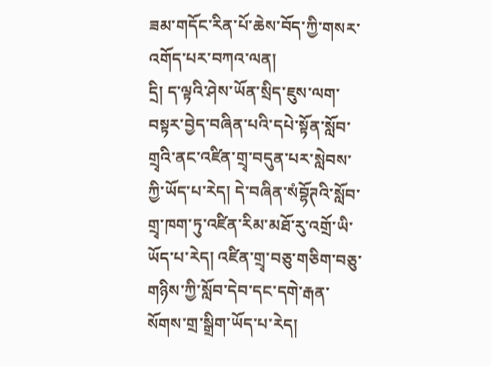ཟམ་གདོང་རིན་པོ་ཆེས་བོད་ཀྱི་གསར་འགོད་པར་བཀའ་ལན།
དྲི། ད་ལྟའི་ཤེས་ཡོན་སྲིད་ཇུས་ལག་བསྟར་བྱེད་བཞིན་པའི་དཔེ་སྟོན་སློབ་གྲྭའི་ནང་འཛིན་གྲྭ་བདུན་པར་སླེབས་ཀྱི་ཡོད་པ་རེད། དེ་བཞིན་སཾབྷོཊའི་སློབ་གྲྭ་ཁག་ཏུ་འཛིན་རིམ་མཐོ་རུ་འགྲོ་ཡི་ཡོད་པ་རེད། འཛིན་གྲྭ་བཅུ་གཅིག་བཅུ་གཉིས་ཀྱི་སློབ་དེབ་དང་དགེ་རྒན་སོགས་གྲ་སྒྲིག་ཡོད་པ་རེད།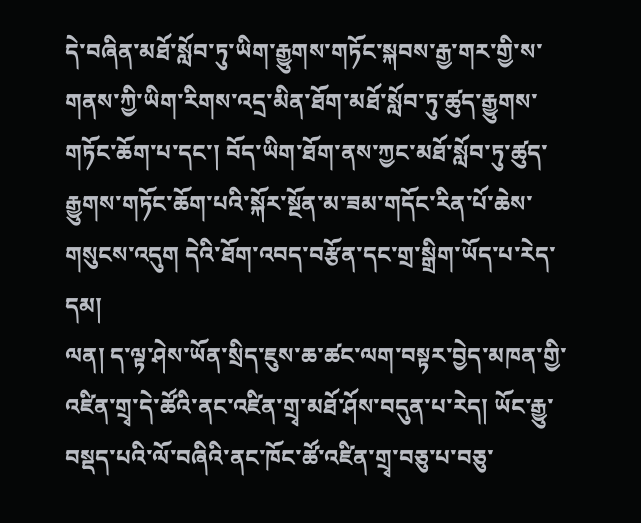དེ་བཞིན་མཐོ་སློབ་ཏུ་ཡིག་རྒྱུགས་གཏོང་སྐབས་རྒྱ་གར་གྱི་ས་གནས་ཀྱི་ཡིག་རིགས་འདྲ་མིན་ཐོག་མཐོ་སློབ་ཏུ་ཚུད་རྒྱུགས་གཏོང་ཆོག་པ་དང་། བོད་ཡིག་ཐོག་ནས་ཀྱང་མཐོ་སློབ་ཏུ་ཚུད་རྒྱུགས་གཏོང་ཆོག་པའི་སྐོར་སྔོན་མ་ཟམ་གདོང་རིན་པོ་ཆེས་གསུངས་འདུག དེའི་ཐོག་འབད་བརྩོན་དང་གྲ་སྒྲིག་ཡོད་པ་རེད་དམ།
ལན། ད་ལྟ་ཤེས་ཡོན་སྲིད་ཇུས་ཆ་ཚང་ལག་བསྟར་བྱེད་མཁན་གྱི་འཛིན་གྲྭ་དེ་ཚོའི་ནང་འཛིན་གྲྭ་མཐོ་ཤོས་བདུན་པ་རེད། ཡོང་རྒྱུ་བསྡད་པའི་ལོ་བཞིའི་ནང་ཁོང་ཚོ་འཛིན་གྲྭ་བཅུ་པ་བཅུ་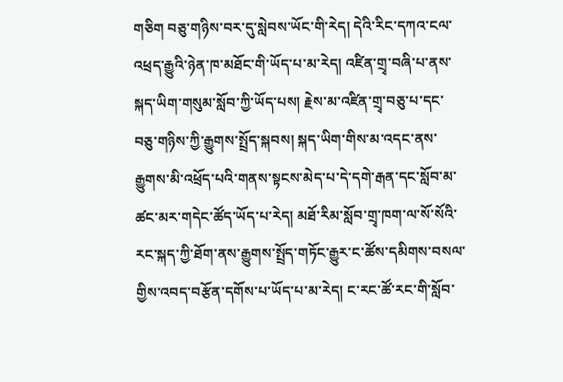གཅིག བཅུ་གཉིས་བར་དུ་སླེབས་ཡོང་གི་རེད། དེའི་རིང་དཀའ་ངལ་འཕྲད་རྒྱུའི་ཉེན་ཁ་མཐོང་གི་ཡོད་པ་མ་རེད། འཛིན་གྲྭ་བཞི་པ་ནས་སྐད་ཡིག་གསུམ་སློབ་ཀྱི་ཡོད་པས། རྗེས་མ་འཛིན་གྲྭ་བཅུ་པ་དང་བཅུ་གཉིས་ཀྱི་རྒྱུགས་སྤྲོད་སྐབས། སྐད་ཡིག་གིས་མ་འདང་ནས་རྒྱུགས་མི་འཕྲོད་པའི་གནས་སྟངས་མེད་པ་དེ་དགེ་རྒན་དང་སློབ་མ་ཚང་མར་གདེང་ཚོད་ཡོད་པ་རེད། མཐོ་རིམ་སློབ་གྲྭ་ཁག་ལ་སོ་སོའི་རང་སྐད་ཀྱི་ཐོག་ནས་རྒྱུགས་སྤྲོད་གཏོང་རྒྱུར་ང་ཚོས་དམིགས་བསལ་གྱིས་འབད་བརྩོན་དགོས་པ་ཡོད་པ་མ་རེད། ང་རང་ཚོ་རང་གི་སློབ་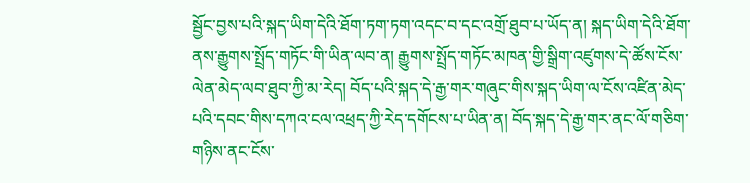སྦྱོང་བྱས་པའི་སྐད་ཡིག་དེའི་ཐོག་ཏག་ཏག་འདང་བ་དང་འགྲོ་ཐུབ་པ་ཡོད་ན། སྐད་ཡིག་དེའི་ཐོག་ནས་རྒྱུགས་སྤྲོད་གཏོང་གི་ཡིན་ལབ་ན། རྒྱུགས་སྤྲོད་གཏོང་མཁན་གྱི་སྒྲིག་འཛུགས་དེ་ཚོས་ངོས་ལེན་མེད་ལབ་ཐུབ་ཀྱི་མ་རེད། བོད་པའི་སྐད་དེ་རྒྱ་གར་གཞུང་གིས་སྐད་ཡིག་ལ་ངོས་འཛིན་མེད་པའི་དབང་གིས་དཀའ་ངལ་འཕྲད་ཀྱི་རེད་དགོངས་པ་ཡིན་ན། བོད་སྐད་དེ་རྒྱ་གར་ནང་ལོ་གཅིག་གཉིས་ནང་ངོས་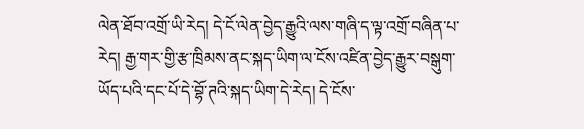ལེན་ཐོབ་འགྲོ་ཡི་རེད། དེ་ངོ་ལེན་བྱེད་རྒྱུའི་ལས་གཞི་ད་ལྟ་འགྲོ་བཞིན་པ་རེད། རྒྱ་གར་གྱི་རྩ་ཁྲིམས་ནང་སྐད་ཡིག་ལ་ངོས་འཛིན་བྱེད་རྒྱུར་བསྒུག་ཡོད་པའི་དང་པོ་དེ་བྷོ་ཊའི་སྐད་ཡིག་དེ་རེད། དེ་ངོས་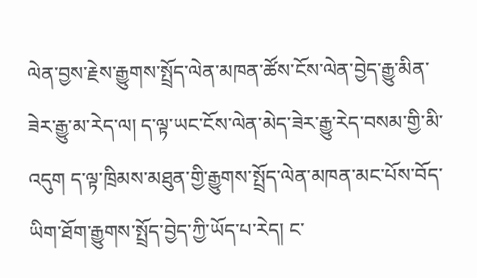ལེན་བྱས་རྗེས་རྒྱུགས་སྤྲོད་ལེན་མཁན་ཚོས་ངོས་ལེན་བྱེད་རྒྱུ་མིན་ཟེར་རྒྱུ་མ་རེད་ལ། ད་ལྟ་ཡང་ངོས་ལེན་མེད་ཟེར་རྒྱུ་རེད་བསམ་གྱི་མི་འདུག ད་ལྟ་ཁྲིམས་མཐུན་གྱི་རྒྱུགས་སྤྲོད་ལེན་མཁན་མང་པོས་བོད་ཡིག་ཐོག་རྒྱུགས་སྤྲོད་བྱེད་ཀྱི་ཡོད་པ་རེད། ང་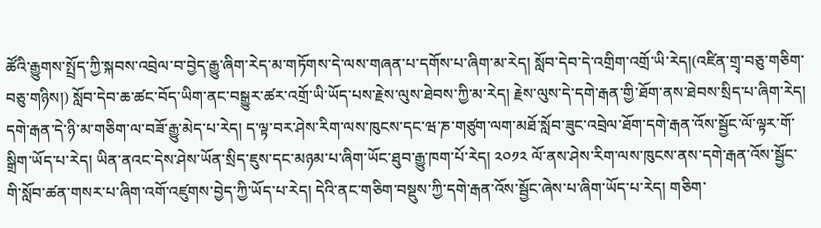ཚོའི་རྒྱུགས་སྤྲོད་ཀྱི་སྐབས་འབྲེལ་བ་བྱེད་རྒྱུ་ཞིག་རེད་མ་གཏོགས་དེ་ལས་གཞན་པ་དགོས་པ་ཞིག་མ་རེད། སློབ་དེབ་དེ་འགྲིག་འགྲོ་ཡི་རེད།(འཛིན་གྲྭ་བཅུ་གཅིག་བཅུ་གཉིས།) སློབ་དེབ་ཆ་ཚང་བོད་ཡིག་ནང་བསྒྱུར་ཚར་འགྲོ་ཡི་ཡོད་པས་རྗེས་ལུས་ཐེབས་ཀྱི་མ་རེད། རྗེས་ལུས་དེ་དགེ་རྒན་གྱི་ཐོག་ནས་ཐེབས་སྲིད་པ་ཞིག་རེད། དགེ་རྒན་དེ་ཉི་མ་གཅིག་ལ་བཟོ་རྒྱུ་མེད་པ་རེད། ད་ལྟ་བར་ཤེས་རིག་ལས་ཁུངས་དང་ཝ་ཎ་གཙུག་ལག་མཐོ་སློབ་ཟུང་འབྲེལ་ཐོག་དགེ་རྒན་འོས་སྦྱོང་ལོ་ལྟར་གོ་སྒྲིག་ཡོད་པ་རེད། ཡིན་ནའང་དེས་ཤེས་ཡོན་སྲིད་ཇུས་དང་མཉམ་པ་ཞིག་ཡོང་ཐུབ་རྒྱུ་ཁག་པོ་རེད། ༢༠༡༢ ལོ་ནས་ཤེས་རིག་ལས་ཁུངས་ནས་དགེ་རྒན་འོས་སྦྱོང་གི་སློབ་ཚན་གསར་པ་ཞིག་འགོ་འཛུགས་བྱེད་ཀྱི་ཡོད་པ་རེད། དེའི་ནང་གཅིག་བསྡུས་ཀྱི་དགེ་རྒན་འོས་སྦྱོང་ཞེས་པ་ཞིག་ཡོད་པ་རེད། གཅིག་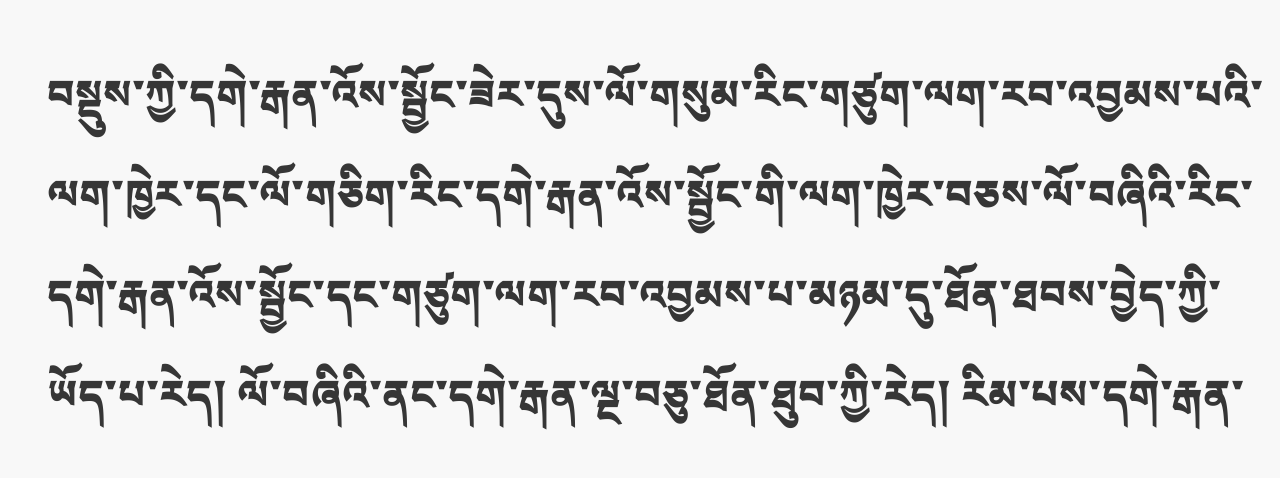བསྡུས་ཀྱི་དགེ་རྒན་འོས་སྦྱོང་ཟེར་དུས་ལོ་གསུམ་རིང་གཙུག་ལག་རབ་འབྱམས་པའི་ལག་ཁྱེར་དང་ལོ་གཅིག་རིང་དགེ་རྒན་འོས་སྦྱོང་གི་ལག་ཁྱེར་བཅས་ལོ་བཞིའི་རིང་དགེ་རྒན་འོས་སྦྱོང་དང་གཙུག་ལག་རབ་འབྱམས་པ་མཉམ་དུ་ཐོན་ཐབས་བྱེད་ཀྱི་ཡོད་པ་རེད། ལོ་བཞིའི་ནང་དགེ་རྒན་ལྔ་བཅུ་ཐོན་ཐུབ་ཀྱི་རེད། རིམ་པས་དགེ་རྒན་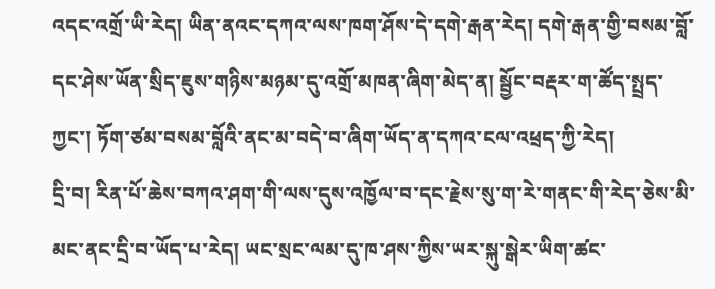འདང་འགྲོ་ཡི་རེད། ཡིན་ནའང་དཀའ་ལས་ཁག་ཤོས་དེ་དགེ་རྒན་རེད། དགེ་རྒན་གྱི་བསམ་བློ་དང་ཤེས་ཡོན་སྲིད་ཇུས་གཉིས་མཉམ་དུ་འགྲོ་མཁན་ཞིག་མེད་ན། སྦྱོང་བརྡར་ག་ཚོད་སྤྲད་ཀྱང་། ཏོག་ཙམ་བསམ་བློའི་ནང་མ་བདེ་བ་ཞིག་ཡོད་ན་དཀའ་ངལ་འཕྲད་ཀྱི་རེད།
དྲི་བ། རིན་པོ་ཆེས་བཀའ་ཤག་གི་ལས་དུས་འཁྱོལ་བ་དང་རྗེས་སུ་ག་རེ་གནང་གི་རེད་ཅེས་མི་མང་ནང་དྲི་བ་ཡོད་པ་རེད། ཡང་སྲང་ལམ་དུ་ཁ་ཤས་ཀྱིས་ཡར་སྐུ་སྒེར་ཡིག་ཚང་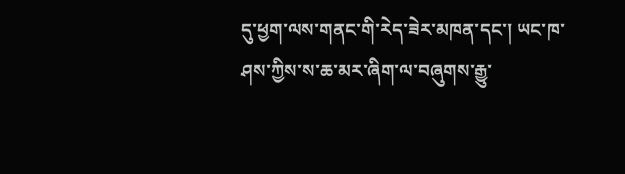དུ་ཕྱག་ལས་གནང་གི་རེད་ཟེར་མཁན་དང་། ཡང་ཁ་ཤས་ཀྱིས་ས་ཆ་མར་ཞིག་ལ་བཞུགས་རྒྱུ་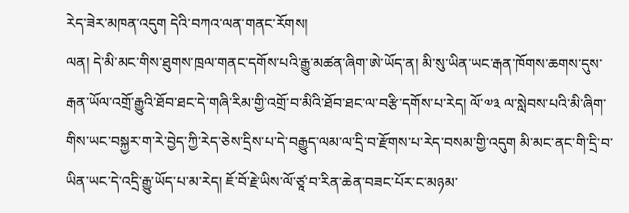རེད་ཟེར་མཁན་འདུག དེའི་བཀའ་ལན་གནང་རོགས།
ལན། དེ་མི་མང་གིས་ཐུགས་ཁྲལ་གནང་དགོས་པའི་རྒྱུ་མཚན་ཞིག་ཨེ་ཡོད་ན། མི་སུ་ཡིན་ཡང་རྒན་ཁོགས་ཆགས་དུས་རྒན་ཡོལ་འགྲོ་རྒྱུའི་ཐོབ་ཐང་དེ་གཞི་རིམ་གྱི་འགྲོ་བ་མིའི་ཐོབ་ཐང་ལ་བརྩི་དགོས་པ་རེད། ལོ་༧༣ ལ་སླེབས་པའི་མི་ཞིག་གིས་ཡང་བསྐྱར་ག་རེ་བྱེད་ཀྱི་རེད་ཅེས་དྲིས་པ་དེ་བརྒྱུད་ལམ་ལ་དྲི་བ་རྫོགས་པ་རེད་བསམ་གྱི་འདུག མི་མང་ནང་གི་དྲི་བ་ཡིན་ཡང་དེ་འདྲི་རྒྱུ་ཡོད་པ་མ་རེད། ཇོ་བོ་རྗེ་ཡིས་ལོ་ཙཱ་བ་རིན་ཆེན་བཟང་པོར་ང་མཉམ་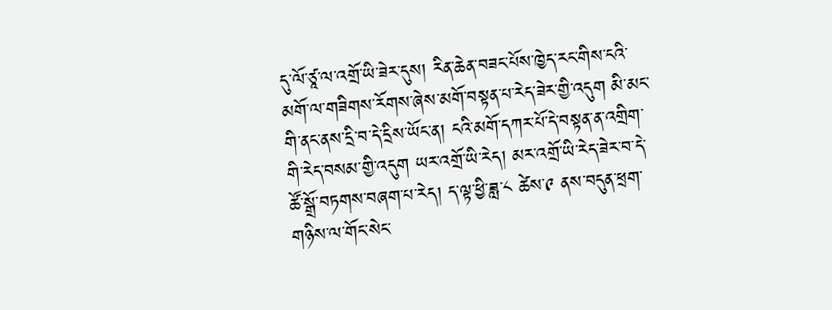དུ་ལོ་ཙཱ་ལ་འགྲོ་ཡི་ཟེར་དུས། རིན་ཆེན་བཟང་པོས་ཁྱེད་རང་གིས་ངའི་མགོ་ལ་གཟིགས་རོགས་ཞེས་མགོ་བསྟན་པ་རེད་ཟེར་གྱི་འདུག མི་མང་གི་ནང་ནས་དྲི་བ་དེ་དྲིས་ཡོང་ན། ངའི་མགོ་དཀར་པོ་དེ་བསྟན་ན་འགྲིག་གི་རེད་བསམ་གྱི་འདུག ཡར་འགྲོ་ཡི་རེད། མར་འགྲོ་ཡི་རེད་ཟེར་བ་དེ་ཚོ་སྒྲོ་བཏགས་བཞག་པ་རེད། ད་ལྟ་ཕྱི་ཟླ་༨ ཚེས་༩ ནས་བདུན་ཕྲག་གཉིས་ལ་གོང་སེང་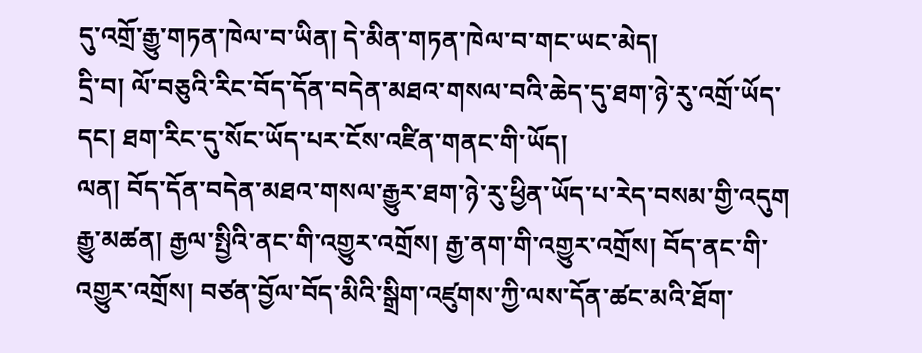དུ་འགྲོ་རྒྱུ་གཏན་ཁེལ་བ་ཡིན། དེ་མིན་གཏན་ཁེལ་བ་གང་ཡང་མེད།
དྲི་བ། ལོ་བཅུའི་རིང་བོད་དོན་བདེན་མཐའ་གསལ་བའི་ཆེད་དུ་ཐག་ཉེ་རུ་འགྲོ་ཡོད་དང། ཐག་རིང་དུ་སོང་ཡོད་པར་ངོས་འཛིན་གནང་གི་ཡོད།
ལན། བོད་དོན་བདེན་མཐའ་གསལ་རྒྱུར་ཐག་ཉེ་རུ་ཕྱིན་ཡོད་པ་རེད་བསམ་གྱི་འདུག རྒྱུ་མཚན། རྒྱལ་སྤྱིའི་ནང་གི་འགྱུར་འགྲོས། རྒྱ་ནག་གི་འགྱུར་འགྲོས། བོད་ནང་གི་འགྱུར་འགྲོས། བཙན་བྱོལ་བོད་མིའི་སྒྲིག་འཛུགས་ཀྱི་ལས་དོན་ཚང་མའི་ཐོག་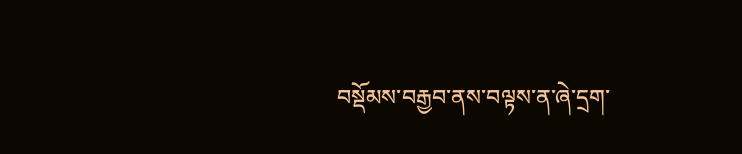བསྡོམས་བརྒྱབ་ནས་བལྟས་ན་ཞེ་དྲག་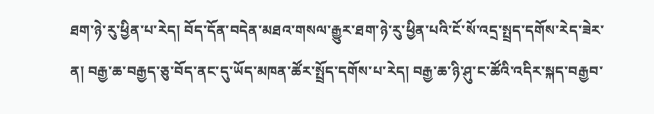ཐག་ཉེ་རུ་ཕྱིན་པ་རེད། བོད་དོན་བདེན་མཐའ་གསལ་རྒྱུར་ཐག་ཉེ་རུ་ཕྱིན་པའི་ངོ་སོ་འདྲ་སྤྲད་དགོས་རེད་ཟེར་ན། བརྒྱ་ཆ་བརྒྱད་ཅུ་བོད་ནང་དུ་ཡོད་མཁན་ཚོར་སྤྲོད་དགོས་པ་རེད། བརྒྱ་ཆ་ཉི་ཤུ་ང་ཚོའི་འདིར་སྐད་བརྒྱབ་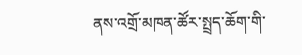ནས་འགྲོ་མཁན་ཚོར་སྤྲད་ཆོག་གི་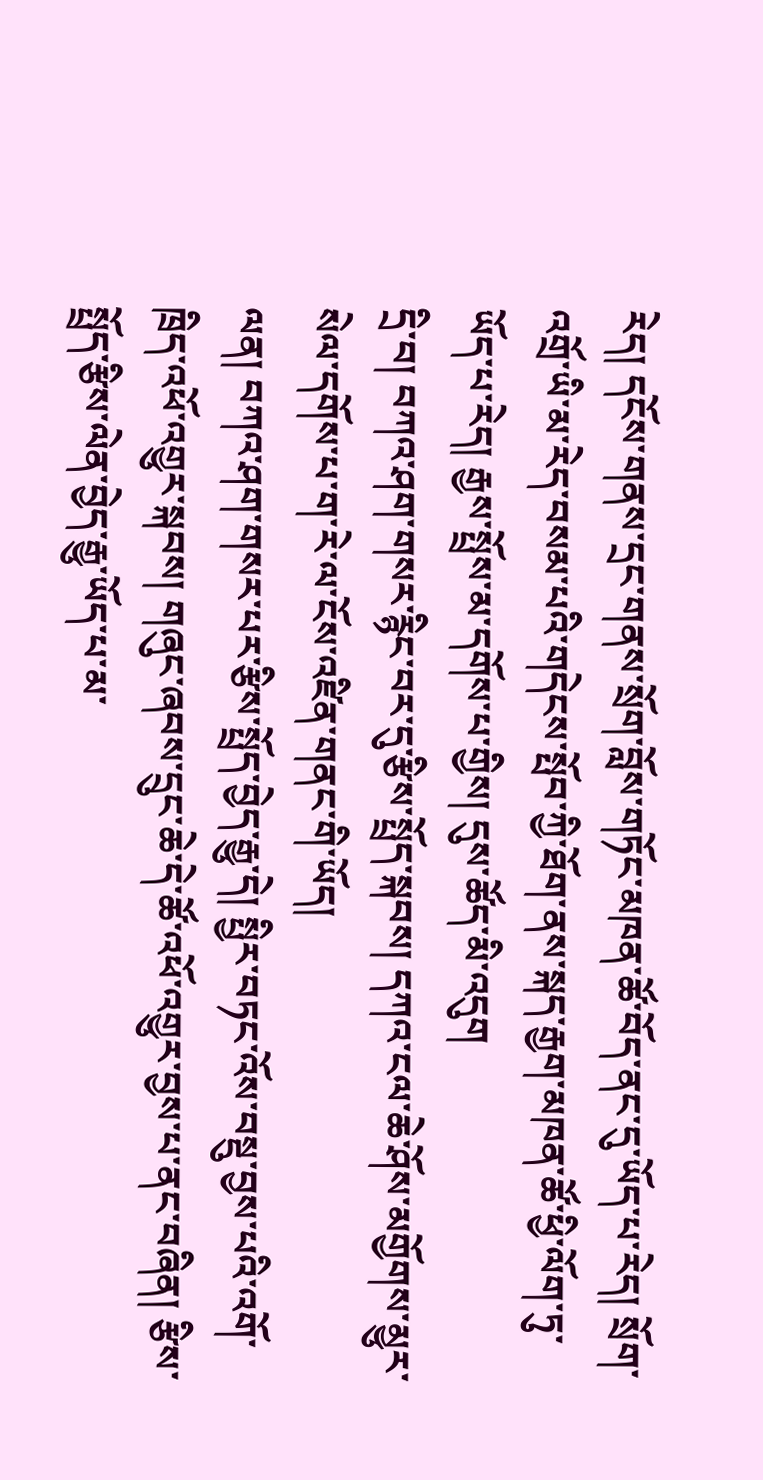རེད། དངོས་གནས་དྲང་གནས་སྲོག་བློས་གཏོང་མཁན་ཚོ་བོད་ནང་དུ་ཡོད་པ་རེད། སྲོག་འགྲོ་ཡི་མ་རེད་བསམ་པའི་གདེངས་སྤོབ་ཀྱི་ཐོག་ནས་སྐད་རྒྱག་མཁན་ཚོ་ཕྱི་ལོག་ཏུ་ཡོད་པ་རེད། རྒྱས་སྤྲོས་མ་དགོས་པ་གྱིས། དུས་ཚོད་མི་འདུག
དྲི་བ། བཀའ་ཤག་གསར་རྙིང་བར་དུ་རྩིས་སྤྲོད་སྐབས། དཀའ་ངལ་ཆེ་ཤོས་མགྱོགས་མྱུར་སེལ་དགོས་པ་ག་རེ་ལ་ངོས་འཛིན་གནང་གི་ཡོད།
ལན། བཀའ་ཤག་གསར་པར་རྩིས་སྤྲོད་བྱེད་རྒྱུ་དེ། སྤྱིར་བཏང་འོས་བསྡུ་བྱས་པའི་འགོ་ཁྲིད་འཕོ་འགྱུར་སྐབས། གཞུང་ཞབས་དྲུང་ཆེ་དེ་ཚོ་འཕོ་འགྱུར་བྱས་པ་ནང་བཞིན། རྩིས་སྤྲོད་རྩིས་ལེན་བྱེད་རྒྱུ་ཡོད་པ་མ་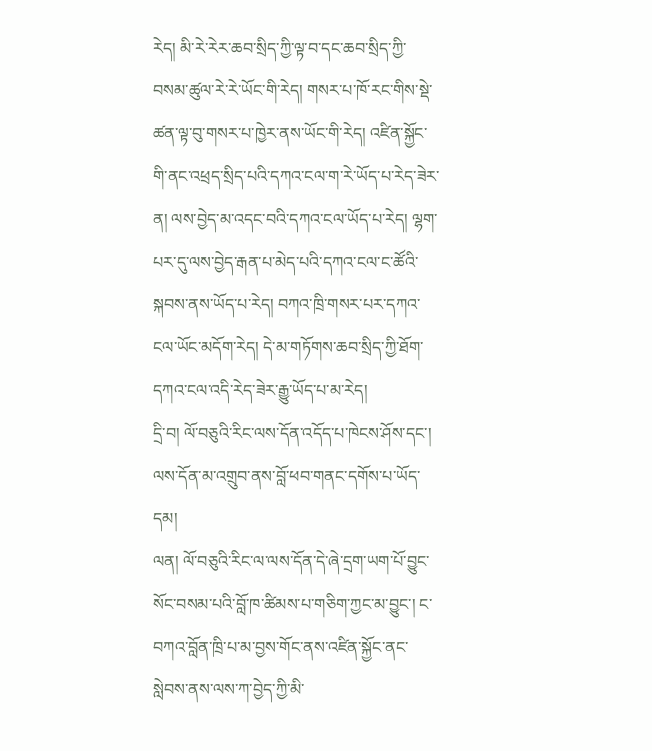རེད། མི་རེ་རེར་ཆབ་སྲིད་ཀྱི་ལྟ་བ་དང་ཆབ་སྲིད་ཀྱི་བསམ་ཚུལ་རེ་རེ་ཡོང་གི་རེད། གསར་པ་ཁོ་རང་གིས་སྡེ་ཚན་ལྟ་བུ་གསར་པ་ཁྱེར་ནས་ཡོང་གི་རེད། འཛིན་སྐྱོང་གི་ནང་འཕྲད་སྲིད་པའི་དཀའ་ངལ་ག་རེ་ཡོད་པ་རེད་ཟེར་ན། ལས་བྱེད་མ་འདང་བའི་དཀའ་ངལ་ཡོད་པ་རེད། ལྷག་པར་དུ་ལས་བྱེད་རྒན་པ་མེད་པའི་དཀའ་ངལ་ང་ཚོའི་སྐབས་ནས་ཡོད་པ་རེད། བཀའ་ཁྲི་གསར་པར་དཀའ་ངལ་ཡོང་མདོག་རེད། དེ་མ་གཏོགས་ཆབ་སྲིད་ཀྱི་ཐོག་དཀའ་ངལ་འདི་རེད་ཟེར་རྒྱུ་ཡོད་པ་མ་རེད།
དྲི་བ། ལོ་བཅུའི་རིང་ལས་དོན་འདོད་པ་ཁེངས་ཤོས་དང་། ལས་དོན་མ་འགྲུབ་ནས་བློ་ཕབ་གནང་དགོས་པ་ཡོད་དམ།
ལན། ལོ་བཅུའི་རིང་ལ་ལས་དོན་དེ་ཞེ་དྲག་ཡག་པོ་བྱུང་སོང་བསམ་པའི་བློ་ཁ་ཚིམས་པ་གཅིག་ཀྱང་མ་བྱུང་། ང་བཀའ་བློན་ཁྲི་པ་མ་བྱས་གོང་ནས་འཛིན་སྐྱོང་ནང་སླེབས་ནས་ལས་ཀ་བྱེད་ཀྱི་མི་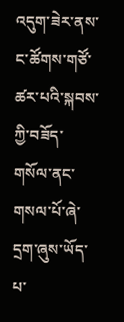འདུག་ཟེར་ནས་ང་ཚོགས་གཙོ་ཚར་པའི་སྐབས་ཀྱི་བཟོད་གསོལ་ནང་གསལ་པོ་ཞེ་དྲག་ཞུས་ཡོད་པ་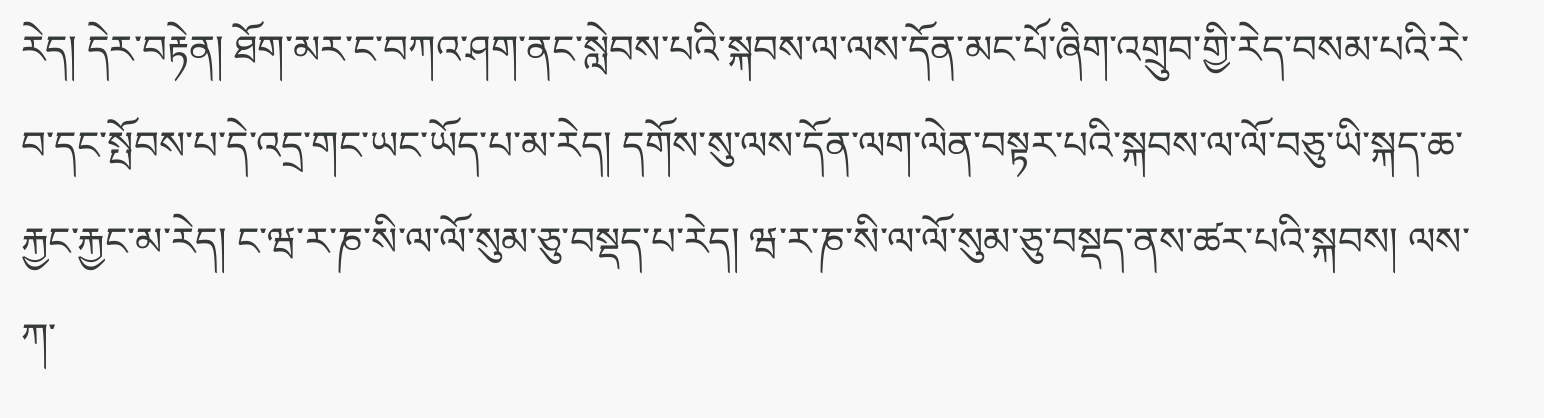རེད། དེར་བརྟེན། ཐོག་མར་ང་བཀའ་ཤག་ནང་སླེབས་པའི་སྐབས་ལ་ལས་དོན་མང་པོ་ཞིག་འགྲུབ་གྱི་རེད་བསམ་པའི་རེ་བ་དང་སྤོབས་པ་དེ་འདྲ་གང་ཡང་ཡོད་པ་མ་རེད། དགོས་སུ་ལས་དོན་ལག་ལེན་བསྟར་པའི་སྐབས་ལ་ལོ་བཅུ་ཡི་སྐད་ཆ་རྐྱང་རྐྱང་མ་རེད། ང་ཝ་ར་ཎ་སི་ལ་ལོ་སུམ་ཅུ་བསྡད་པ་རེད། ཝ་ར་ཎ་སི་ལ་ལོ་སུམ་ཅུ་བསྡད་ནས་ཚར་པའི་སྐབས། ལས་ཀ་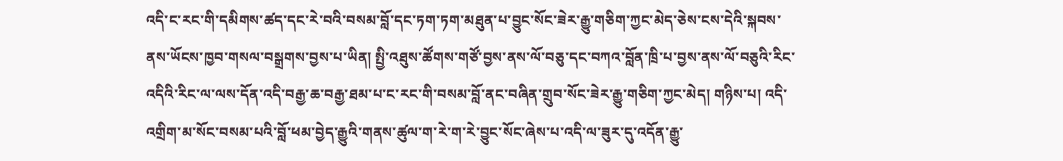འདི་ང་རང་གི་དམིགས་ཚད་དང་རེ་བའི་བསམ་བློ་དང་ཏག་ཏག་མཐུན་པ་བྱུང་སོང་ཟེར་རྒྱུ་གཅིག་ཀྱང་མེད་ཅེས་ངས་དེའི་སྐབས་ནས་ཡོངས་ཁྱབ་གསལ་བསྒྲགས་བྱས་པ་ཡིན། སྤྱི་འཐུས་ཚོགས་གཙོ་བྱས་ནས་ལོ་བཅུ་དང་བཀའ་བློན་ཁྲི་པ་བྱས་ནས་ལོ་བཅུའི་རིང་འདིའི་རིང་ལ་ལས་དོན་འདི་བརྒྱ་ཆ་བརྒྱ་ཐམ་པ་ང་རང་གི་བསམ་བློ་ནང་བཞིན་གྲུབ་སོང་ཟེར་རྒྱུ་གཅིག་ཀྱང་མེད། གཉིས་པ། འདི་འགྲིག་མ་སོང་བསམ་པའི་བློ་ཕམ་བྱེད་རྒྱུའི་གནས་ཚུལ་ག་རེ་ག་རེ་བྱུང་སོང་ཞེས་པ་འདི་ལ་ཟུར་དུ་འདོན་རྒྱུ་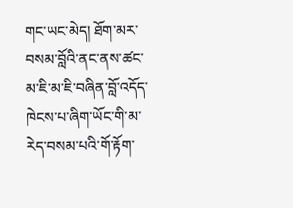གང་ཡང་མེད། ཐོག་མར་བསམ་བློའི་ནང་ནས་ཚང་མ་ཇི་མ་ཇི་བཞིན་བློ་འདོད་ཁེངས་པ་ཞིག་ཡོང་གི་མ་རེད་བསམ་པའི་གོ་རྟོག་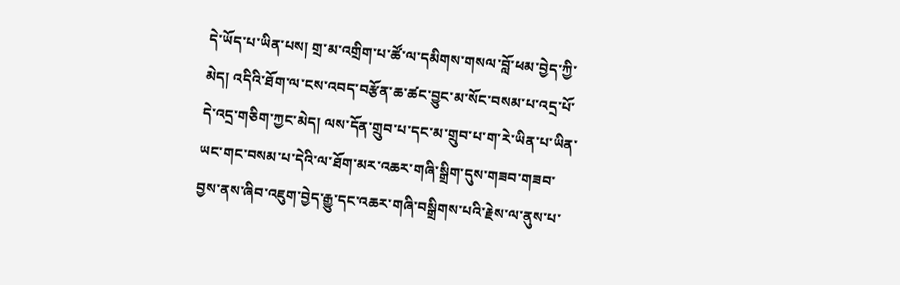དེ་ཡོད་པ་ཡིན་པས། གྲ་མ་འགྲིག་པ་ཚོ་ལ་དམིགས་གསལ་བློ་ཕམ་བྱེད་ཀྱི་མེད། འདིའི་ཐོག་ལ་ངས་འབད་བརྩོན་ཆ་ཚང་བྱུང་མ་སོང་བསམ་པ་འདྲ་པོ་དེ་འདྲ་གཅིག་ཀྱང་མེད། ལས་དོན་གྲུབ་པ་དང་མ་གྲུབ་པ་ག་རེ་ཡིན་པ་ཡིན་ཡང་གང་བསམ་པ་དེའི་ལ་ཐོག་མར་འཆར་གཞི་སྒྲིག་དུས་གཟབ་གཟབ་བྱས་ནས་ཞིབ་འཇུག་བྱེད་རྒྱུ་དང་འཆར་གཞི་བསྒྲིགས་པའི་རྗེས་ལ་ནུས་པ་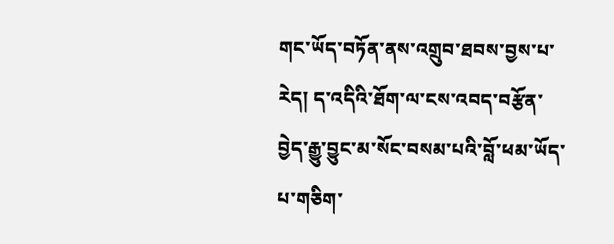གང་ཡོད་བཏོན་ནས་འགྲུབ་ཐབས་བྱས་པ་རེད། ད་འདིའི་ཐོག་ལ་ངས་འབད་བརྩོན་བྱེད་རྒྱུ་བྱུང་མ་སོང་བསམ་པའི་བློ་ཕམ་ཡོད་པ་གཅིག་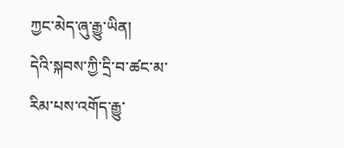ཀྱང་མེད་ཞུ་རྒྱུ་ཡིན།
དེའི་སྐབས་ཀྱི་དྲི་བ་ཚང་མ་རིམ་པས་འགོད་རྒྱུ་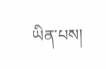ཡིན་པས།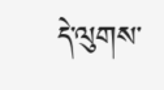དེ་ལུགས་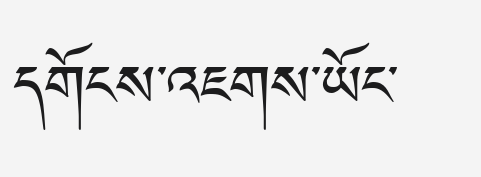དགོངས་འཇགས་ཡོང་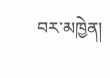བར་མཁྱེན།